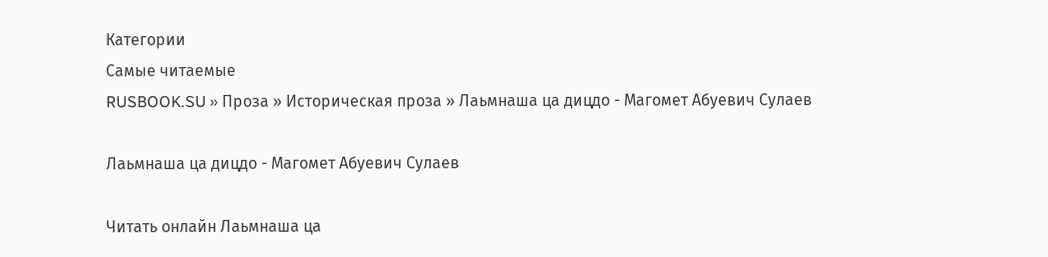Категории
Самые читаемые
RUSBOOK.SU » Проза » Историческая проза » Лаьмнаша ца дицдо - Магомет Абуевич Сулаев

Лаьмнаша ца дицдо - Магомет Абуевич Сулаев

Читать онлайн Лаьмнаша ца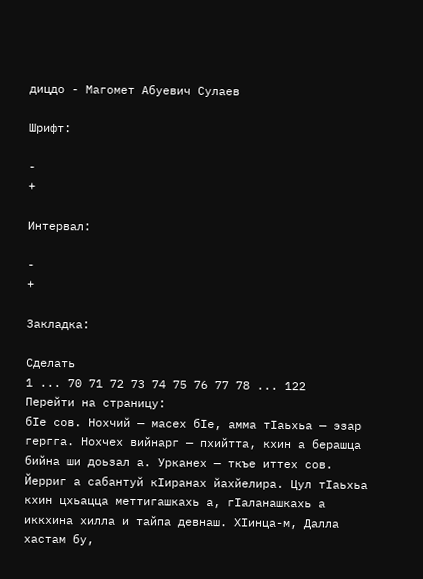дицдо - Магомет Абуевич Сулаев

Шрифт:

-
+

Интервал:

-
+

Закладка:

Сделать
1 ... 70 71 72 73 74 75 76 77 78 ... 122
Перейти на страницу:
бIе сов. Нохчий — масех бIе, амма тIаьхьа — эзар гергга. Нохчех вийнарг — пхийтта, кхин а берашца бийна ши доьзал а. Урканех — ткъе иттех сов. Йерриг а сабантуй кIиранах йахйелира. Цул тIаьхьа кхин цхьацца меттигашкахь а, гIаланашкахь а иккхина хилла и тайпа девнаш. ХIинца-м, Далла хастам бу,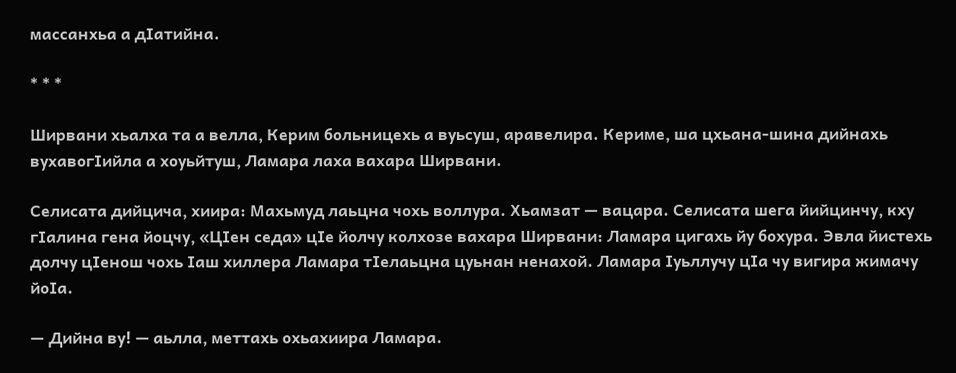массанхьа а дIатийна.

* * *

Ширвани хьалха та а велла, Керим больницехь а вуьсуш, аравелира. Кериме, ша цхьана-шина дийнахь вухавогIийла а хоуьйтуш, Ламара лаха вахара Ширвани.

Селисата дийцича, хиира: Махьмуд лаьцна чохь воллура. Хьамзат — вацара. Селисата шега йийцинчу, кху гIалина гена йоцчу, «ЦIен седа» цIе йолчу колхозе вахара Ширвани: Ламара цигахь йу бохура. Эвла йистехь долчу цIенош чохь Iаш хиллера Ламара тIелаьцна цуьнан ненахой. Ламара Iуьллучу цIа чу вигира жимачу йоIа.

— Дийна ву! — аьлла, меттахь охьахиира Ламара.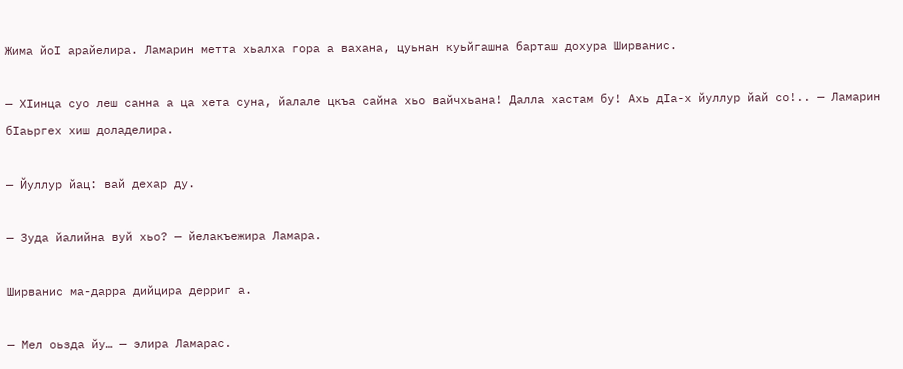Жима йоI арайелира. Ламарин метта хьалха гора а вахана, цуьнан куьйгашна барташ дохура Ширванис.

— ХIинца суо леш санна а ца хета суна, йалале цкъа сайна хьо вайчхьана! Далла хастам бу! Ахь дIа-х йуллур йай со!.. — Ламарин бIаьргех хиш доладелира.

— Йуллур йац: вай дехар ду.

— Зуда йалийна вуй хьо? — йелакъежира Ламара.

Ширванис ма-дарра дийцира дерриг а.

— Мел оьзда йу… — элира Ламарас.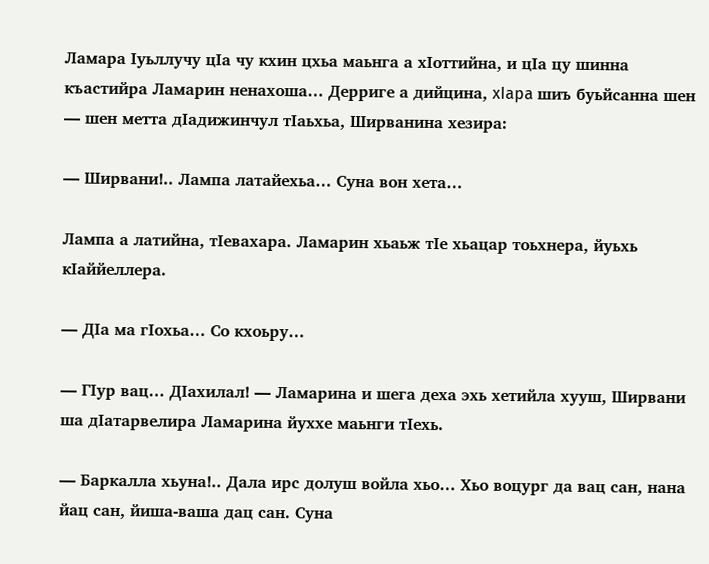Ламара Iуьллучу цIа чу кхин цхьа маьнга а хIоттийна, и цIа цу шинна къастийра Ламарин ненахоша… Дерриге а дийцина, xIapa шиъ буьйсанна шен — шен метта дIадижинчул тIаьхьа, Ширванина хезира:

— Ширвани!.. Лампа латайехьа… Суна вон хета…

Лампа а латийна, тIевахара. Ламарин хьаьж тIе хьацар тоьхнера, йуьхь кIаййеллера.

— ДIа ма гIохьа… Со кхоьру…

— ГIур вац… ДIахилал! — Ламарина и шега деха эхь хетийла хууш, Ширвани ша дIатарвелира Ламарина йуххе маьнги тIехь.

— Баркалла хьуна!.. Дала ирс долуш войла хьо… Хьо воцург да вац сан, нана йац сан, йиша-ваша дац сан. Суна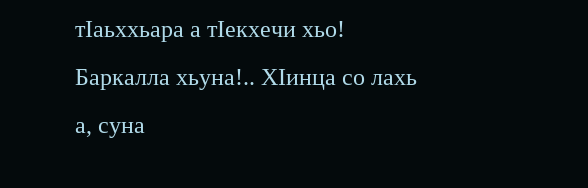тIаьххьара а тIекхечи хьо! Баркалла хьуна!.. ХIинца со лахь а, суна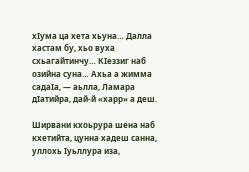хIума ца хета хьуна… Далла хастам бу, хьо вуха схьагайтинчу… КIеззиг наб озийна суна… Ахьа а жимма садаIа, — аьлла, Ламара дIатийра, дай-й «харр» а деш.

Ширвани кхоьрура шена наб кхетийта, цунна хадеш санна, уллохь Iуьллура иза,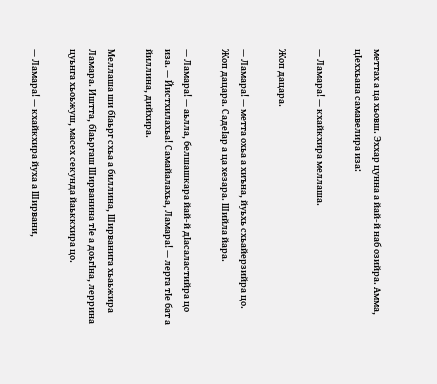меттах а ца хьовш. Эххар цунна а йай-й наб озийра. Амма, цIеххьана самавелира иза:

— Ламара! — кхайкхира меллаша.

Жоп дацара.

— Ламара! — метта охьа а хиъна, йуьхь схьайерзийра цо. Жоп дацара. СадеIар а ца хезара. Шийла йара.

— Ламара! — аьлла, белшашкара йай-й дIасаластийра цо иза. — Йистхилахьа! Самайалахьа, Ламара! — лерга тIе бат а йиллина, дийхира.

Меллаша ши бIаьрг схьа а биллина, Ширванига хьаьжира Ламара. Иштта, бIаьргаш Ширванина тIе а доьгIна, леррина цуьнга хьоьжуш, масех секунда йаьккхира цо.

— Ламара! — кхайкхира йуха а Ширвани,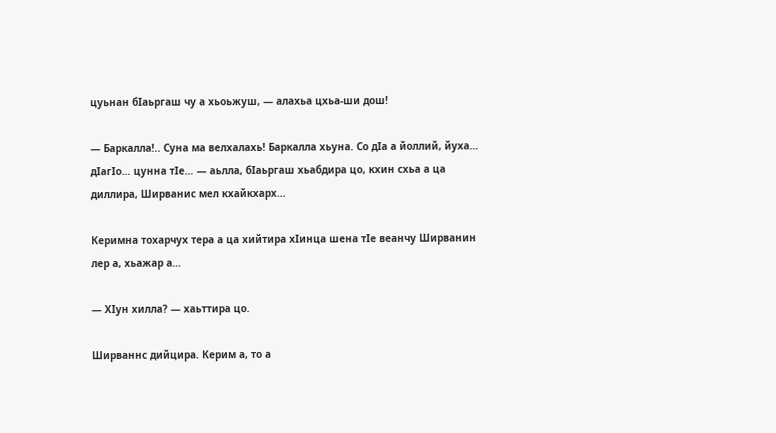цуьнан бIаьргаш чу а хьоьжуш, — алахьа цхьа-ши дош!

— Баркалла!.. Суна ма велхалахь! Баркалла хьуна. Со дIа а йоллий, йуха… дIагIо… цунна тIе… — аьлла, бIаьргаш хьабдира цо, кхин схьа а ца диллира, Ширванис мел кхайкхарх…

Керимна тохарчух тера а ца хийтира хIинца шена тIе веанчу Ширванин лер а, хьажар а…

— ХIун хилла? — хаьттира цо.

Ширваннс дийцира. Керим а, то а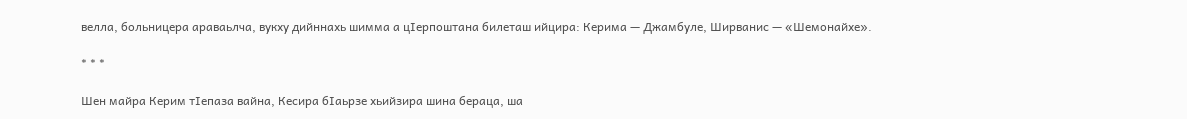велла, больницера араваьлча, вукху дийннахь шимма а цIерпоштана билеташ ийцира: Керима — Джамбуле, Ширванис — «Шемонайхе».

* * *

Шен майра Керим тIепаза вайна, Кесира бIаьрзе хьийзира шина бераца, ша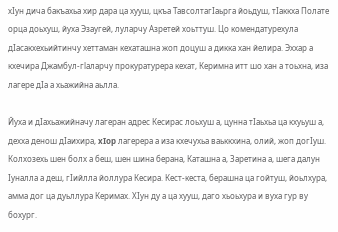хIун дича бакъахьа хир дара ца хууш, цкъа ТавсолтагIаьрга йоьдуш, тIаккха Полате орца доьхуш, йуха Эзаугей, луларчу Азретей хоьттуш. Цо комендатурехула дIасакхехьийтинчу хеттаман кехаташна жоп доцуш а дикка хан йелира. Эххар а кхечира Джамбул-гlaларчу прокуратурера кехат, Керимна итт шо хан а тоьхна, иза лагере дIа а хьажийна аьлла.

Йуха и дIахьажийначу лагеран адрес Кесирас лоьхуш а, цунна тIаьхьа ца кхуьуш а, дехха денош дIаихира, xIop лагерера а иза кхечухьа ваьккхина, олий, жоп догIуш. Колхозехь шен болх а беш, шен шина берана, Каташна а, Заретина а, шега далун Iуналла а деш, гIийлла йоллура Кесира. Кест-кеста, берашна ца гойтуш, йоьлхура, амма дог ца дуьллура Керимах. ХIун ду а ца хууш, даго хьоьхура и вуха гур ву бохург.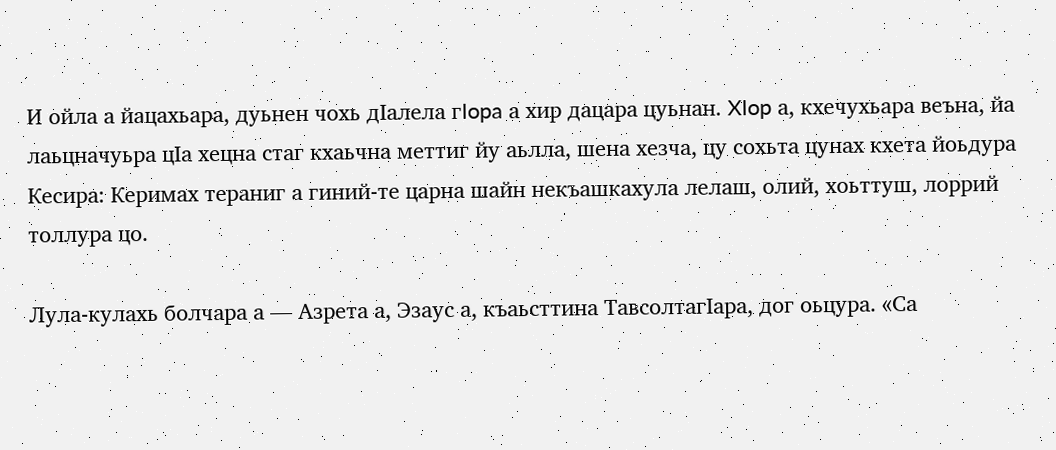И ойла а йацахьара, дуьнен чохь дIалела гIopa а хир дацара цуьнан. XIop а, кхечухьара веъна, йа лаьцначуьра цIа хецна стаг кхаьчна меттиг йу аьлла, шена хезча, цу сохьта цунах кхета йоьдура Кесира: Керимах тераниг а гиний-те царна шайн некъашкахула лелаш, олий, хоьттуш, лоррий толлура цо.

Лула-кулахь болчара а — Азрета а, Эзаус а, къаьсттина ТавсолтагIара, дог оьцура. «Са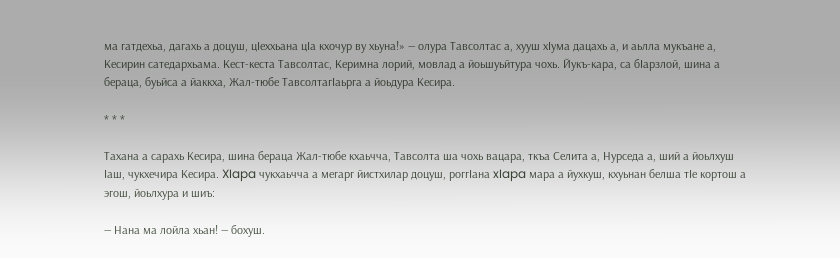ма гатдехьа, дагахь а доцуш, цIеххьана цIа кхочур ву хьуна!» — олура Тавсолтас а, хууш хIума дацахь а, и аьлла мукъане а, Кесирин сатедархьама. Кест-кеста Тавсолтас, Керимна лорий, мовлад а йоьшуьйтура чохь. Йукъ-кара, са бIарзлой, шина а бераца, буьйса а йаккха, Жал-тюбе ТавсолтагIаьрга а йоьдура Кесира.

* * *

Тахана а сарахь Кесира, шина бераца Жал-тюбе кхаьчча, Тавсолта ша чохь вацара, ткъа Селита а, Нурседа а, ший а йоьлхуш Iаш, чукхечира Кесира. XIapa чукхаьчча а мегарг йистхилар доцуш, роггIана xIapa мара а йухкуш, кхуьнан белша тIе кортош а эгош, йоьлхура и шиъ:

— Нана ма лойла хьан! — бохуш.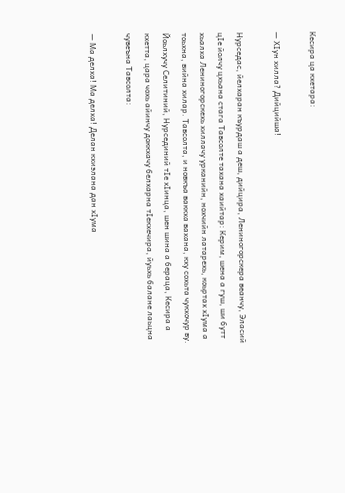Кесира ца кхетара:

— ХIун хилла? Дийцийша!

Нурседас, йелхаран къурдаш а деш, дийцира, Лениногорскера веанчу, Эласий цIе йолчу цхьана стага Тавсолте тахана хаийтар: Керим, шена а гуш, ши бутт хьалха Лениногорскехь хиллачу урканийн, нохчийн латарехь, коьртах хIума а тоьхна, вийна хилар. Тавсолта, и новкъа ваккха вахана, кху сохьта чукхочур ву. Йоьлхучу Селитиний, Нурсединий тIе хIинца, шен шина а бераца, Кесира а кхетта, цара чохь айинчу доккхачу белхарна тIекхечира, йуьхь балане лаьцна чувеъна Тавсолта:

— Ма делха! Ма делха! Делан кхиэлана дан хIума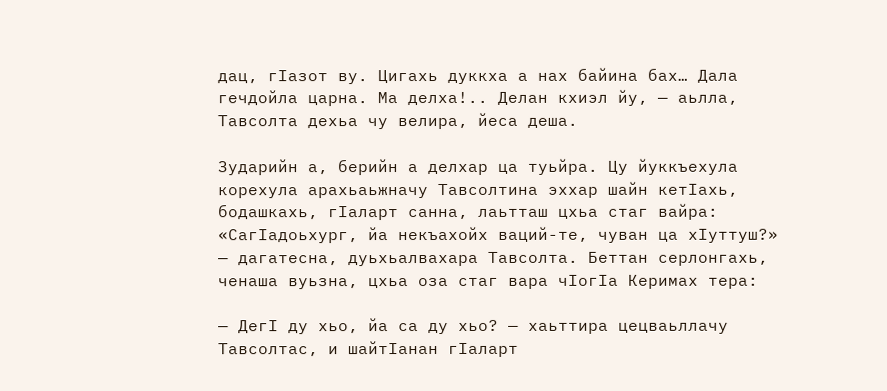дац, гIaзот ву. Цигахь дуккха а нах байина бах… Дала гечдойла царна. Ма делха!.. Делан кхиэл йу, — аьлла, Тавсолта дехьа чу велира, йеса деша.

Зударийн а, берийн а делхар ца туьйра. Цу йуккъехула корехула арахьаьжначу Тавсолтина эххар шайн кетIахь, бодашкахь, гIаларт санна, лаьтташ цхьа стаг вайра: «СагIадоьхург, йа некъахойх ваций-те, чуван ца хIуттуш?» — дагатесна, дуьхьалвахара Тавсолта. Беттан серлонгахь, ченаша вуьзна, цхьа оза стаг вара чIогIа Керимах тера:

— ДегI ду хьо, йа са ду хьо? — хаьттира цецваьллачу Тавсолтас, и шайтIанан гIаларт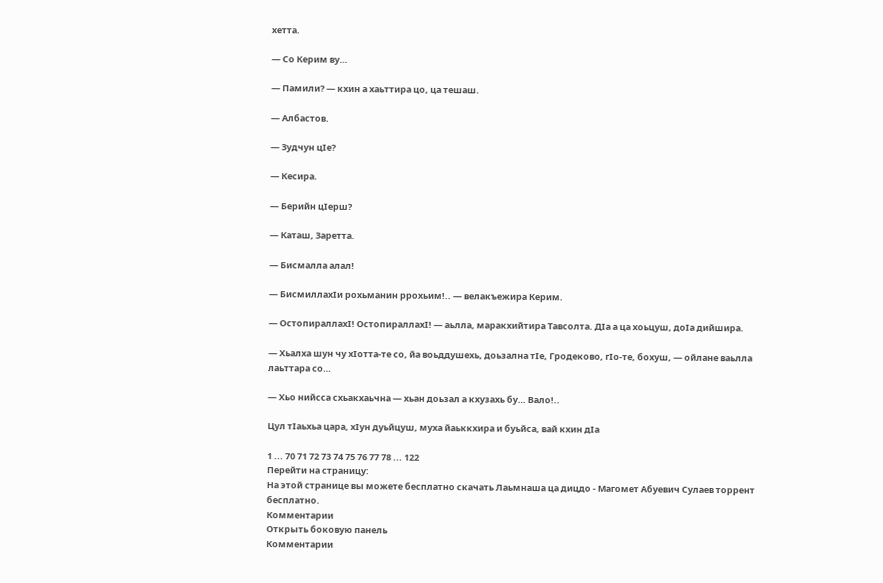хетта.

— Со Керим ву…

— Памили? — кхин а хаьттира цо, ца тешаш.

— Албастов.

— Зудчун цIе?

— Кесира.

— Берийн цIерш?

— Каташ, Заретта.

— Бисмалла алал!

— БисмиллахIи рохьманин ррохьим!.. — велакъежира Керим.

— ОстопираллахI! ОстопираллахI! — аьлла, маракхийтира Тавсолта. ДIа а ца хоьцуш, доIа дийшира.

— Хьалха шун чу хIотта-те со, йа воьддушехь, доьзална тIе, Гродеково, гIo-те, бохуш, — ойлане ваьлла лаьттара со…

— Хьо нийсса схьакхаьчна — хьан доьзал а кхузахь бу… Вало!..

Цул тIаьхьа цара, хIун дуьйцуш, муха йаьккхира и буьйса, вай кхин дIа

1 ... 70 71 72 73 74 75 76 77 78 ... 122
Перейти на страницу:
На этой странице вы можете бесплатно скачать Лаьмнаша ца дицдо - Магомет Абуевич Сулаев торрент бесплатно.
Комментарии
Открыть боковую панель
Комментарии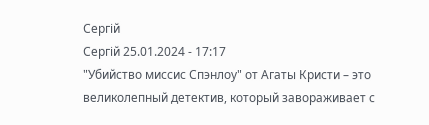Сергій
Сергій 25.01.2024 - 17:17
"Убийство миссис Спэнлоу" от Агаты Кристи – это великолепный детектив, который завораживает с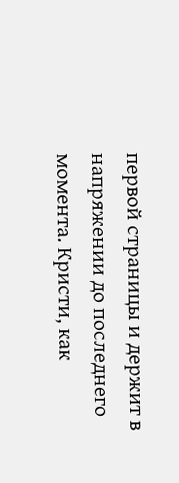первой страницы и держит в напряжении до последнего момента. Кристи, как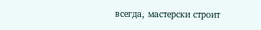всегда, мастерски строит